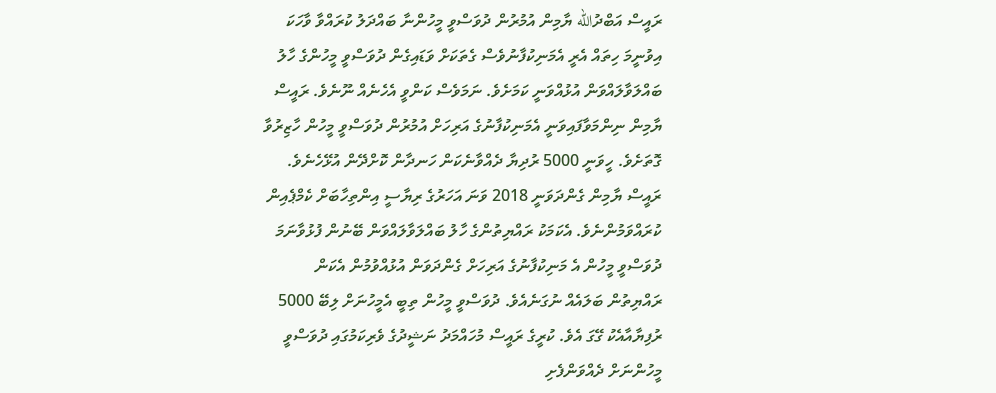ރައީސް އަބްދުالله ޔާމިން އުމުރުން ދުވަސްވީ މީހުންނާ ބައްދަލު ކުރައްވާ ވާހަކަ އިވުނީމަ ހިތައް އެރީ އެމަނިކުފާނުވެސް ގެތަކަށް ވަޑައިގެން ދުވަސްވީ މީހުންގެ ހާލު ބައްލަވާލައްވަން އުޅުއްވަނީ ކަމަށެވެ. ނަމަވެސް ކަންވީ އެހެނެއް ނޫނެވެ. ރައީސް ޔާމިން ނިންމަވާފައިވަނީ އެމަނިކުފާނުގެ އަރިހަށް އުމުރުން ދުވަސްވީ މީހުން ހާޒިރުވާ ގޮތަށެވެ. ހީވަނީ 5000 ރުދިޔާ ދެއްވާނެކަން ހަނދާން ކޮށްދޭން އުޅޭހެނެވެ.
ރައީސް ޔާމިން ގެންދަވަނީ 2018 ވަނަ އަހަރުގެ ރިޔާސީ އިންތިހާބަށް ކެމްޕެއިން ކުރައްވަމުންނެވެ. އެކަމަކު ރައްޔިތުންގެ ހާލު ބައްލަވާލައްވަން ބޭނުން ފުޅުވާނަމަ ދުވަސްވީ މީހުން އެ މަނިކުފާނުގެ އަރިހަށް ގެންދަވަން އުޅުއްވުމުން އެކަން ރައްޔިތުން ބަލައެއް ނުގަނެއެވެ. ދުވަސްވީ މީހުން ތިބީ އެމީހުނަށް ލިބޭ 5000 ރުފިޔާއާއެކު ގޭގަ އެވެ. ކުރީގެ ރައީސް މުހައްމަދު ނަޝީދުގެ ވެރިކަމުގައި ދުވަސްވީ މީހުންނަށް ދެއްވަންފެށި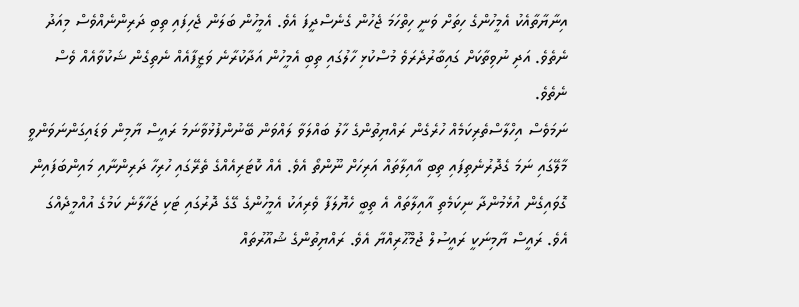އިނާޔާތާއެކު އެމީހުންގެ ހިތަށް ވަނީ ހިތްހަމަ ޖެހުން ގެނެސްދީފަ އެވެ. އެމީހުން ބަލަން ޖެހިފައި ތިބި ދަރިންނެއްވެސް މިއަދު ނެތެވެ. އަދި ނުވިތާކަށް ގައިބާރުދެރަވެ މުސްކުޅި ހާލުގައި ތިބި އެމީހުން އަދާކުރާނެ ވަޒީފާއެއް ނެތިގެން ޝަކުވާއެއް ވެސް ނެތެވެ.
ނަމަވެސް އިހްލާސްތެރިކަމެއް ހުރެގެން ރައްޔިތުންގެ ހާލު ބައްލަވާ ލައްވަން ބޭނުންފުޅުވާނަމަ ރައީސް ޔާމިން ވަޑައިގަންނަވަންވީ މާލޭގައި ނަމަ ގެދޮރުނެތިފައި ތިބި އާއިލާތައް އަރިހަށް ނޫންތޯ އެވެ. އެއް ކޮޓަރިއެއްގެ ތެރޭގައި ހުރިހާ ދަރިންނާއި މައިންބަފައިން ގޮވައިގެން އުޅެމުންދާ ނިކަމެތި އާއިލާތައް އެ ތިބީ ހެޔޮލަފާ ވެރިއަކު އެމީހުންގެ ގޭގެ ދޮރުގައި ޓަކި ޖަހާލާނެ ކަމުގެ އުއްމީދެއްގަ އެވެ. ރައީސް ޔާމިނަކީ ރައީސުލް ޖުމްޙޫރިއްޔާ އެވެ. ރައްޔިތުންގެ ޝުއޫރުތައް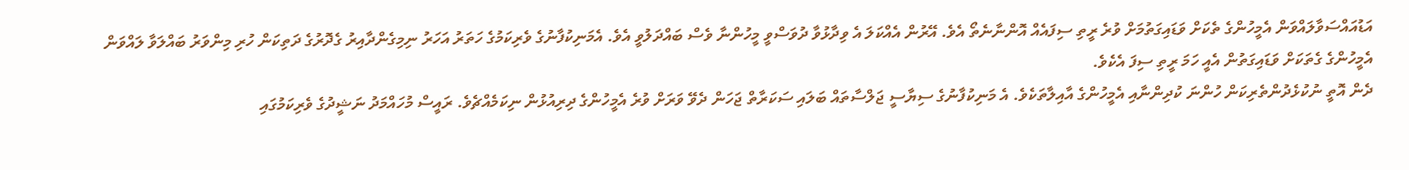އަޑުއައްސަވާލައްވަން އެމީހުންގެ ތެކަށް ވަޑައިގަތުމަށް ވުރެ ރީތި ސިފައެއް އޮންނާނެތޯ އެވެ. އޭރުން އެއްކަލަ އެ ވިދާޅުވާ ދުވަސްވީ މީހުންނާ ވެސް ބައްދަލުވީ އެވެ. އެމަނިކުފާނުގެ ވެރިކަމުގެ ހަތަރު އަހަރު ނިމިގެންދާއިރު ގެދޮރުގެ ދަތިކަން ހުރި މިންވަރު ބައްލަވާ ލައްވަން އެމީހުންގެ ގެތަކަށް ވަޑައިގަތުން އެއީ ހަމަ ރީތި ސިފަ އެކެވެ.
ދެން އޮތީ ނުކުޅެދުންތެރިކަން ހުންނަ ކުދިންނާއި އެމީހުންގެ އާއިލާތަކެވެ. އެ މަނިކުފާނުގެ ސިޔާސީ ޖަލްސާތައް ބަލައި ސަކަރާތް ޖަހަން ދެވޭ ވަރަށް ވުރެ އެމީހުންގެ ދިރިއުޅުން ނިކަމެއްޗެވެ. ރައީސް މުހައްމަދު ނަޝީދުގެ ވެރިކަމުގައި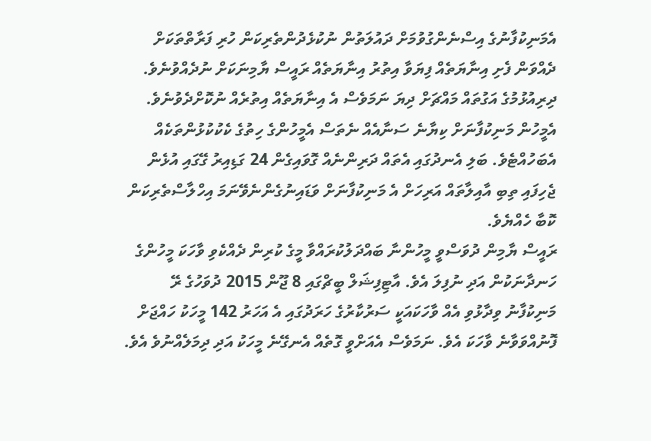އެމަނިކުފާނުގެ އިސްނެންގުވުމަށް ދައުލަތުން ނުކުޅެދުންތެރިކަން ހުރި ފަރާތްތަކަށް ދެއްވަން ފެށި އިނާޔަތެއް ފިޔަވާ އިތުރު އިނާޔަތެއް ރައީސް ޔާމިނަކަށް ނުދެއްވުނެވެ. ދިރިއުޅުމުގެ އަގުތައް މައްޗަށް ދިޔަ ނަމަވެސް އެ އިނާޔަތެއް އިތުރެއް ނުކޮށްދެވުނެވެ. އެމީހުން މަނިކުފާނަށް ކިޔާނެ ސަނާއެއް ނެތަސް އެމީހުންގެ ހިތުގެ ކެކުކުޅުންތަކެއް އެބަހުއްޓެވެ. ބަލި އެނދުގައި އެތައް ދަރިންނެއް ގޮވައިގެން 24 ގަޑިއިރު ގޭގައި އުޅެން ޖެހިފައި ތިބި އާއިލާތައް އަރިހަށް އެ މަނިކުފާނަށް ވަޑައިނުގެންނެވޭނަމަ އިހްލާސްތެރިކަން ކޮބާ ހެއްޔެވެ.
ރައީސް ޔާމިން ދުވަސްވީ މީހުންނާ ބައްދަލުކުރައްވާ މީގެ ކުރިން ދެއްކެވި ވާހަކަ މީހުންގެ ހަނދާނަކުން އަދި ނުފިލަ އެވެ. އާޓިފިޝަލް ބީޗްގައި 8 ޖޫން 2015 ދުވަހުގެ ރޭ މަނިކުފާނު ވިދާޅުވި އެއް ވާހަކައަކީ ސަރުކާރުގެ ހަރަދުގައި އެ އަހަރު 142 މީހަކު ހައްޖަށް ފޮނުއްވަވާނެ ވާހަކަ އެވެ. ނަމަވެސް އެއަށްވީ ގޮތެއް އެނގޭނެ މީހަކު އަދި ދިމަލެއްނުވެ އެވެ.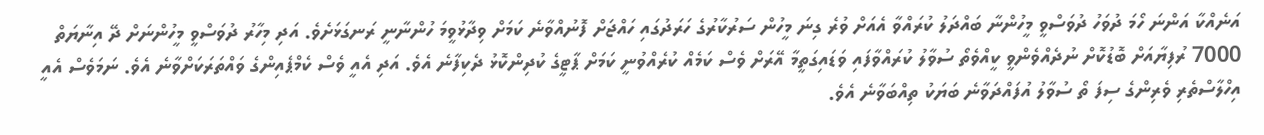އަނެއްކާ އަންނަ ހޯމަ ދުވަހު ދުވަސްވީ މީހުންނާ ބައްދަލު ކުރައްވާ އެއަށް ވުރެ ގިނަ މީހުން ސަރުކާރުގެ ހަރަދުގައި ހައްޖަށް ފޮނުއްވާނެ ކަމަށް ވިދާޅުވީމަ ހުންނާނީ ރަނގަޅަށެވެ. އަދި މިހާރު ދުވަސްވީ މީހުންނަށް ދޭ އިނާޔަތް 7000 ރުފިޔާއަށް ބޮޑުކޮށް ނުދެއްވެންވީ ކީއްވެތޯ ސުވާލު ކުރައްވާފައި ވަޑައިގަތީމާ އޭރަށް ވެސް ކަމެއް ކުރެއްވުނީ ކަމަށް ޕާޓީގެ ކުދިންކޮޅު ދެކިފާނެ އެވެ. އަދި އެއީ ވެސް ކެމްޕެއިންގެ ވައްތަރަކަށްވާނެ އެވެ. ނަމަވެސް އެއީ އިހްލާސްތެރި ވެރިންގެ ސިފަ ތޯ ސުވާލު އުފައްދަވާނެ ބަޔަކު ތިއްބަވާނެ އެވެ.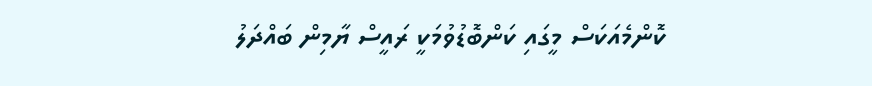ކޮންމެއަކަސް މީގައި ކަންބޮޑުވުމަކީ ރައީސް ޔާމިން ބައްދަލު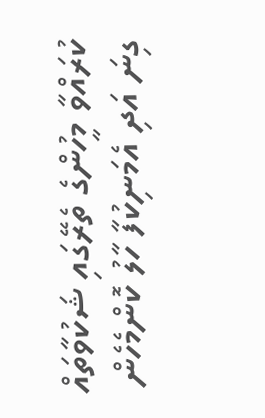ކުރައްވާ މީހުންގެ ތެރޭގައި ޝަކުވާތައް ގިނަ އަދި އެމަނިކުފާ ހާލު ކޮންމެހެން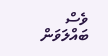ވެސް ބައްލަވަން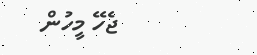ޖެހޭ މީހުން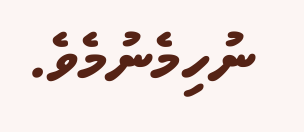ނުހިމެނުމެވެ.